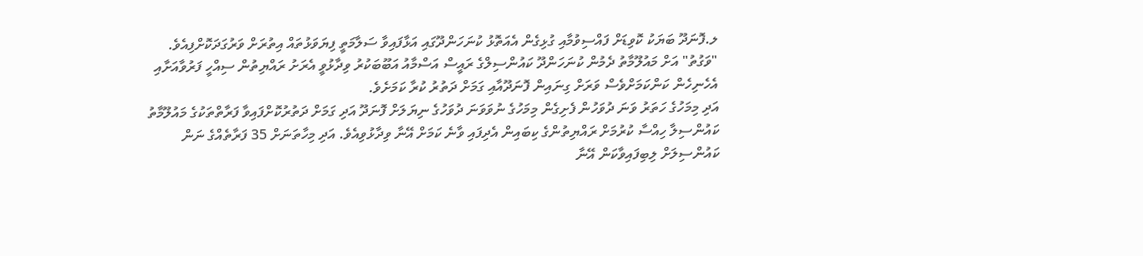ލ.ފޮނަދޫ ބަޔަކު ކޮވިޑަށް ފައްސިވުމާއި ގުޅިގެން އެއަތޮޅު ކުނަހަންދޫގައި އަޅާފައިވާ ސަލާމަތީ ފިޔަވަޅުތައް އިތުރަށް ވަރުގަދަކޮށްފިއެވެ.
"ވަގުތު" އަށް މައުލޫމާތު ދެމުން ކުނަހަންދޫ ކައުންސިލްގެ ރައީސް އަސްމާއު އަބޫބަކުރު ވިދާޅުވީ އެރަށު ރައްޔިތުން ސިއްހީ ފަރުވާއަށާއި އެހެނިހެން ކަންކަމަށްވެސް ވަރަށް ގިނައިން ފޮނަދޫއާއި ގަމަށް ދަތުރު ކުރާ ކަމަށެވެ.
އަދި މިމަހުގެ ހަތަރު ވަނަ ދުވަހުން ފެށިގެން މިމަހުގެ ނުވަވަނަ ދުވަހުގެ ނިޔަލަށް ފޮނަދޫ އަދި ގަމަށް ދަތުރުކޮށްފައިވާ ފަރާތްތަކުގެ މައުލޫމާތު ކައުންސިލާ ހިއްސާ ކުރުމަށް ރައްޔިތުންގެ ކިބައިން އެދިފައި ވާނެ ކަމަށް އޭނާ ވިދާޅުވިއެވެ. އަދި މިހާތަނަށް 35 ފަރާތެއްގެ ނަން ކައުންސިލަށް ލިބިފައިވާކަން އޭނާ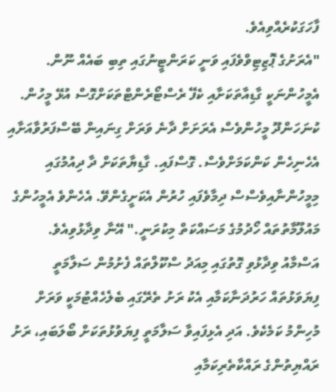ފާހަގަކުރެއްވިއެވެ.
"އެރަށުގެ ޕޮޒިޓިވްވެފައި ވަނީ ކަރަންޓީނުގައި ތިބި ބައެއް ނޫން. އެމީހުންނަކީ ގާޑިއާތަކަށާއި ކެފޭ ރެސްޓޯރެންޓްތަކަށްގޮސް އުޅޭ މީހުން. ކުނަހަންދޫ މީހުންވެސް އެރަށަށް ދާނެ ވަރަށް ގިނައިން ބޭސްފަރުވާއަށާއި އެހެނިހެން ކަންކަމަށްވެސް. ގޮސްފައި. ގާޑިޔާތަކަށް ދާ ދިއުމުގައި މިމީހުންނާއިވެސްސް ދިމާވެފައި ހުރުން އެކަށީގެންވޭ. އެހެންވެ އެމީހުންގެ މައުލޫމާތުތައް ހޯދުމުގެ މަސައްކަތް މިކުރަނީ." އޭނާ ވިދާޅުވިއެވެ.
އަސްމާއު ވިދާޅުވި ގޮތުގައި މިއަދު ސްކޫލްތައް ފެށުމުން ސަލާމަތީ ފިޔަވަޅުތައް ހަރުދަނާކަމާއި އެކު ރަށު ތެރޭގައި ބެލެހެއްޓުމަކީ ވަރަށް މުހިންމު ކަމެކެވެ. އަދި އެޅިފައިވާ ސަލާމަތީ ފިޔަވުޅުތަކަށް ބޯލަބައި، ރަށު ރައްޔިތުންގެ ރައްކާތެރިކަމާއި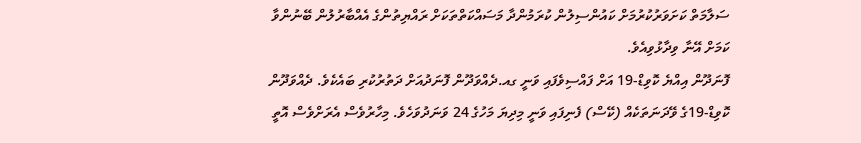ސަލާމަތް ކަށަވަރުކުރުމަށް ކައުންސިލުން ކުރަމުންދާ މަސައްކަތްތަކަށް ރައްޔިތުންގެ އެއްބާރުލުން ބޭނުންވާ ކަމަށް އޭނާ ވިދާޅުވިއެވެ.
ފޮނަދޫން އިއްޔެ ކޮވިޑް-19 އަށް ފައްސިވެފައި ވަނީ ގއ.ދެއްވަދޫން ފޮނަދުއަށް ދަތުރުކުރި ބައެކެވެ. ދެއްވަދޫން ކޮވިޑް-19ގެ ވޭދަނަތަކެއް (ކޭސް) ފެނިފައި ވަނީ މިދިޔަ މަހުގެ 24 ވަނަދުވަހެވެ. މިހާރުވެސް އެރަށްވެސް އޮތީ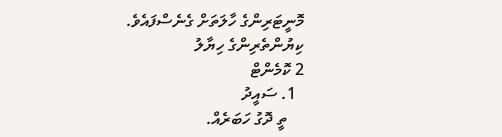މޮނީޓަރިންގެ ހާލަތަށް ގެނެސްފައެވެ.
ކިޔުންތެރިންގެ ހިޔާލު
2 ކޮމެންޓް
  1. ސައީދު
    ތީ ދޮގު ހަބަރެއް.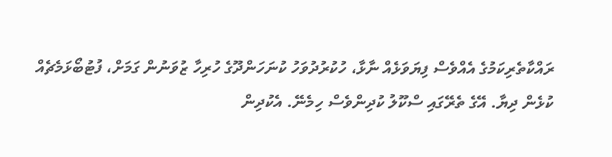ރައްކާތެރިކަމުގެ އެއްވެސް ފިޔަވަޅެއް ނާޅާ، ހުކުރުދުވަހު ކުނަހަންދޫގެ ހުރިހާ ޒުވަނުން ގަމަށް، ފުޓުބޯޅަމެޗެއް ކުޅެން ދިޔާ. އޭގެ ތެރޭގައި ސްކޫލު ކުދިންވެސް ހިމެނޭ. އެކުދިން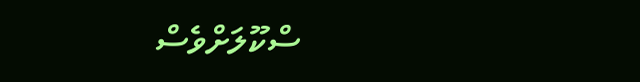ސްކޫލަށްވެސް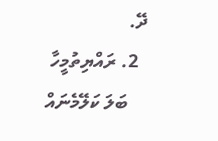ދޭ.
  2. ރައްޔިތުމީހާ
    ބަލަ ކަލޭމެނައް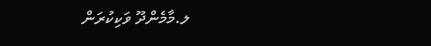ލ.މާމެންދޫ ވަކިކުރަން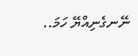ނޭނގެނިއްޔޭ ހަމަ..